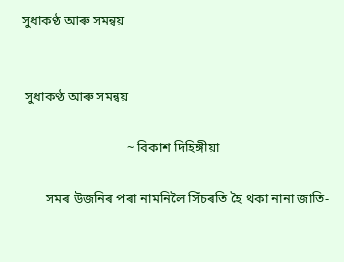সুধাকণ্ঠ আৰু সমন্বয়


 সুধাকণ্ঠ আৰু সমন্বয়

                               ~ বিকাশ দিহিঙ্গীয়া

       সমৰ উজনিৰ পৰা নামনিলৈ সিঁচৰতি হৈ থকা নানা জাতি-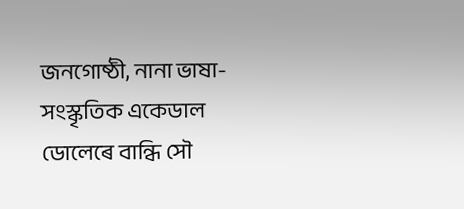জনগোষ্ঠী, নানা ভাষা-সংস্কৃতিক একেডাল ডোলেৰে বান্ধি সৌ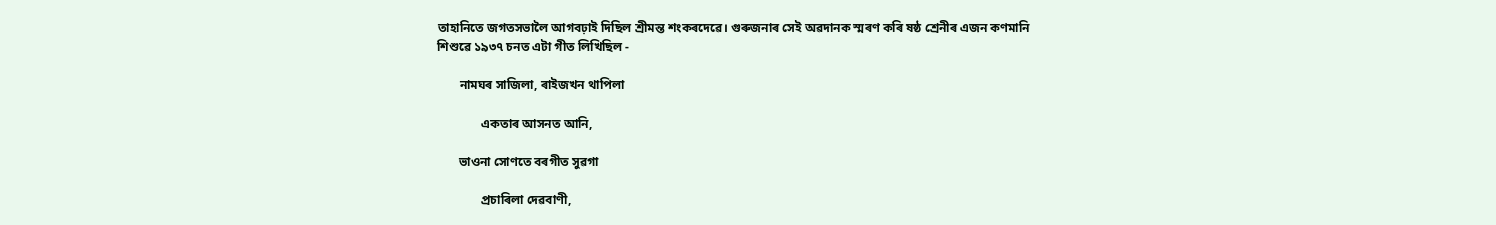তাহানিতে জগতসভালৈ আগবঢ়াই দিছিল শ্ৰীমন্ত শংকৰদেৱে। গুৰুজনাৰ সেই অৱদানক স্মৰণ কৰি ষষ্ঠ শ্ৰেনীৰ এজন কণমানি শিশুৱে ১৯৩৭ চনত এটা গীত লিখিছিল -

       নামঘৰ সাজিলা, ৰাইজখন থাপিলা

              একতাৰ আসনত আনি,

       ভাওনা সোণতে বৰগীত সুৱগা

              প্ৰচাৰিলা দেৱবাণী,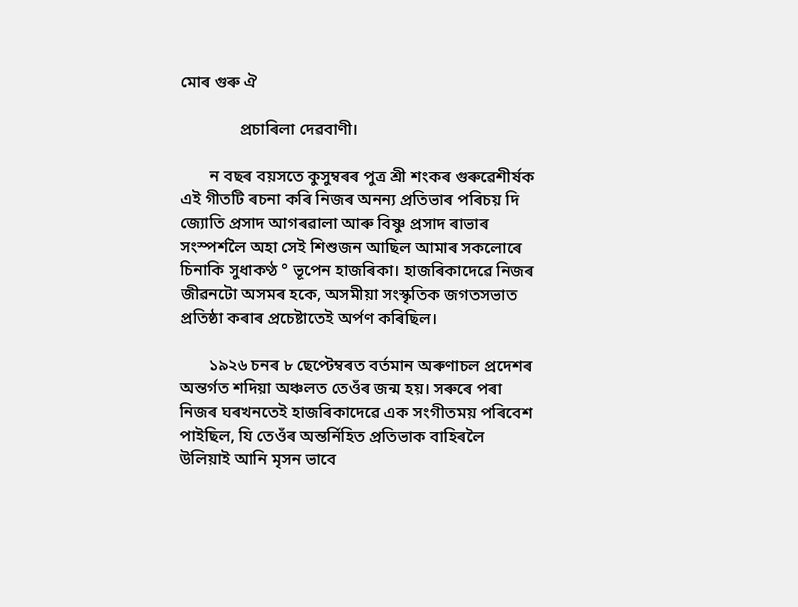মোৰ গুৰু ঐ

              প্ৰচাৰিলা দেৱবাণী।

       ন বছৰ বয়সতে কুসুম্বৰৰ পুত্ৰ শ্ৰী শংকৰ গুৰুৱেশীৰ্ষক এই গীতটি ৰচনা কৰি নিজৰ অনন্য প্ৰতিভাৰ পৰিচয় দি জ্যোতি প্ৰসাদ আগৰৱালা আৰু বিষ্ণু প্ৰসাদ ৰাভাৰ সংস্পৰ্শলৈ অহা সেই শিশুজন আছিল আমাৰ সকলোৰে চিনাকি সুধাকণ্ঠ ° ভূপেন হাজৰিকা। হাজৰিকাদেৱে নিজৰ জীৱনটো অসমৰ হকে, অসমীয়া সংস্কৃতিক জগতসভাত প্ৰতিষ্ঠা কৰাৰ প্ৰচেষ্টাতেই অৰ্পণ কৰিছিল।

       ১৯২৬ চনৰ ৮ ছেপ্টেম্বৰত বৰ্তমান অৰুণাচল প্ৰদেশৰ অন্তৰ্গত শদিয়া অঞ্চলত তেওঁৰ জন্ম হয়। সৰুৰে পৰা নিজৰ ঘৰখনতেই হাজৰিকাদেৱে এক সংগীতময় পৰিবেশ পাইছিল, যি তেওঁৰ অন্তৰ্নিহিত প্ৰতিভাক বাহিৰলৈ উলিয়াই আনি মৃসন ভাবে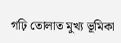গঢ়ি তোলাত মুখ্য ভূমিকা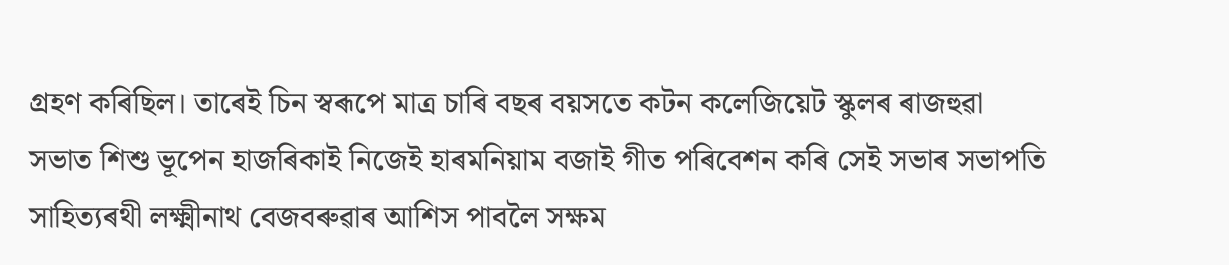গ্ৰহণ কৰিছিল। তাৰেই চিন স্বৰূপে মাত্ৰ চাৰি বছৰ বয়সতে কটন কলেজিয়েট স্কুলৰ ৰাজহুৱা সভাত শিশু ভূপেন হাজৰিকাই নিজেই হাৰমনিয়াম বজাই গীত পৰিবেশন কৰি সেই সভাৰ সভাপতি সাহিত্যৰথী লক্ষ্মীনাথ বেজবৰুৱাৰ আশিস পাবলৈ সক্ষম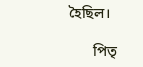হৈছিল।

       পিতৃ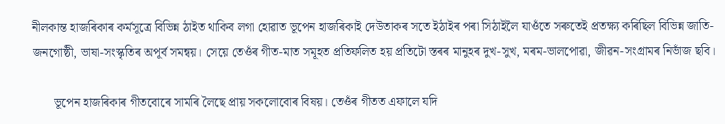নীলকান্ত হাজৰিকাৰ কৰ্মসূত্ৰে বিভিন্ন ঠাইত থাকিব লগা হোৱাত ভূপেন হাজৰিকাই দেউতাকৰ সতে ইঠাইৰ পৰা সিঠাইলৈ যাওঁ‌তে সৰুতেই প্ৰতক্ষ্য কৰিছিল বিভিন্ন জাতি-জনগোষ্ঠী, ভাষা-সংস্কৃতিৰ অপূৰ্ব সমন্বয়। সেয়ে তেওঁৰ গীত-মাত সমূহত প্ৰতিফলিত হয় প্ৰতিটো স্তৰৰ মানুহৰ দুখ-সুখ, মৰম-ভালপোৱা, জীৱন-সংগ্ৰামৰ নিভাঁজ ছবি।

       ভূপেন হাজৰিকাৰ গীতবোৰে সামৰি লৈছে প্ৰায় সকলোবোৰ বিষয়। তেওঁৰ গীতত এফালে যদি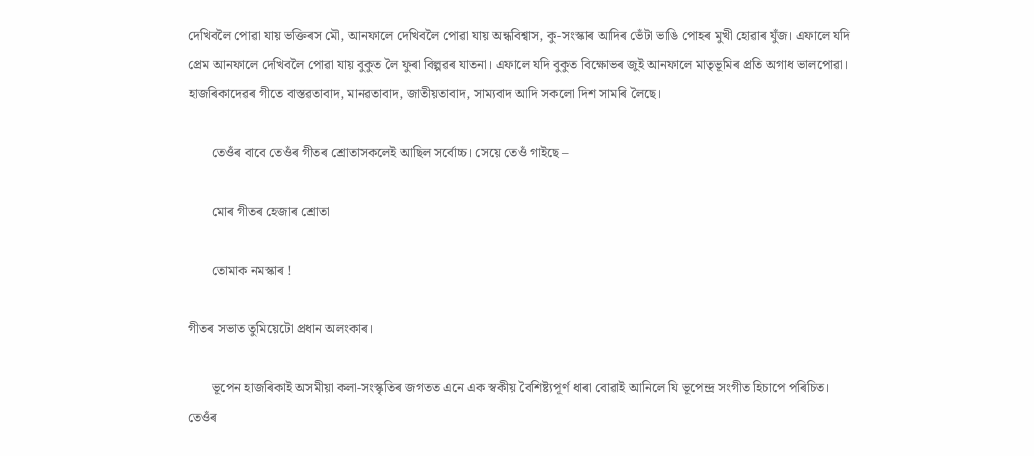দেখিবলৈ পোৱা যায় ভক্তিৰস মৌ, আনফালে দেখিবলৈ পোৱা যায় অন্ধবিশ্বাস, কু-সংস্কাৰ আদিৰ ভেঁ‌টা ভাঙি পোহৰ মুখী হোৱাৰ যুঁজ। এফালে যদি প্ৰেম আনফালে দেখিবলৈ পোৱা যায় বুকুত লৈ ফুৰা বিল্পৱৰ যাতনা। এফালে যদি বুকুত বিক্ষোভৰ জুই আনফালে মাতৃভূমিৰ প্ৰতি অগাধ ভালপোৱা। হাজৰিকাদেৱৰ গীতে বাস্তৱতাবাদ, মানৱতাবাদ, জাতীয়তাবাদ, সাম্যবাদ আদি সকলো দিশ সামৰি লৈছে।

       তেওঁৰ বাবে তেওঁৰ গীতৰ শ্ৰোতাসকলেই আছিল সৰ্বোচ্চ। সেয়ে তেওঁ গাইছে –

       মোৰ গীতৰ হেজাৰ শ্ৰোতা

       তোমাক নমস্কাৰ !

গীতৰ সভাত তুমিয়েটো প্ৰধান অলংকাৰ।

       ভূপেন হাজৰিকাই অসমীয়া কলা-সংস্কৃতিৰ জগতত এনে এক স্বকীয় বৈশিষ্ট্যপূৰ্ণ ধাৰা বোৱাই আনিলে যি ভূপেন্দ্ৰ সংগীত হিচাপে পৰিচিত। তেওঁৰ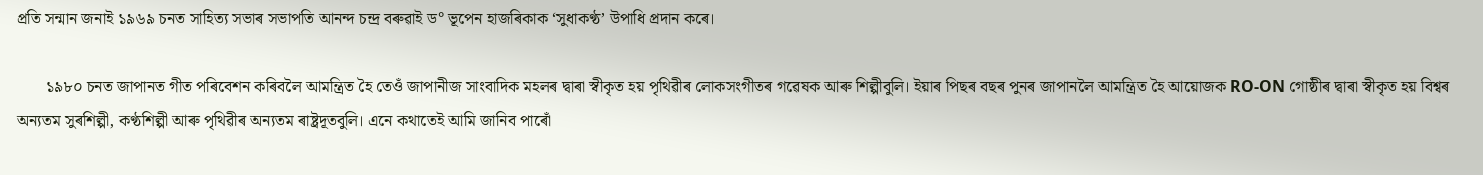প্ৰতি সন্মান জনাই ১৯৬৯ চনত সাহিত্য সভাৰ সভাপতি আনন্দ চন্দ্ৰ বৰুৱাই ড° ভূপেন হাজৰিকাক ‘সুধাকণ্ঠ’ উপাধি প্ৰদান কৰে।

       ১৯৮০ চনত জাপানত গীত পৰিবেশন কৰিবলৈ আমন্ত্ৰিত হৈ তেওঁ‌ জাপানীজ সাংবাদিক মহলৰ দ্বাৰা স্বীকৃত হয় পৃথিৱীৰ লোকসংগীতৰ গৱেষক আৰু শিল্পীবুলি। ইয়াৰ পিছৰ বছৰ পুনৰ জাপানলৈ আমন্ত্ৰিত হৈ আয়োজক RO-ON গোষ্ঠীৰ দ্বাৰা স্বীকৃত হয় বিশ্বৰ অন্যতম সুৰশিল্পী, কণ্ঠশিল্পী আৰু পৃথিৱীৰ অন্যতম ৰাষ্ট্ৰদূতবুলি। এনে কথাতেই আমি জানিব পাৰোঁ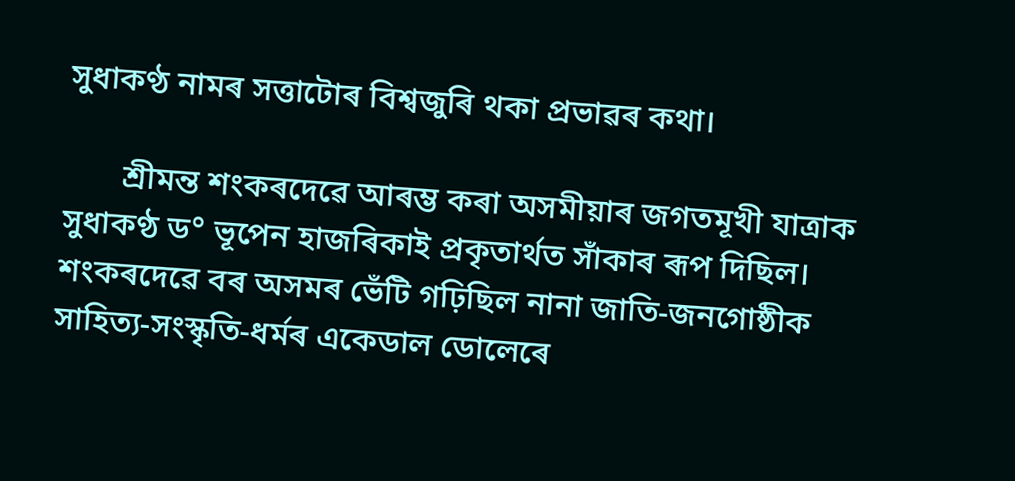সুধাকণ্ঠ নামৰ সত্তাটোৰ বিশ্বজুৰি থকা প্ৰভাৱৰ কথা।

       শ্ৰীমন্ত শংকৰদেৱে আৰম্ভ কৰা অসমীয়াৰ জগতমূখী যাত্ৰাক সুধাকণ্ঠ ড° ভূপেন হাজৰিকাই প্ৰকৃতাৰ্থত সাঁকাৰ ৰূপ দিছিল। শংকৰদেৱে বৰ অসমৰ ভেঁ‌টি গঢ়িছিল নানা জাতি-জনগোষ্ঠীক সাহিত্য-সংস্কৃতি-ধৰ্মৰ একেডাল ডোলেৰে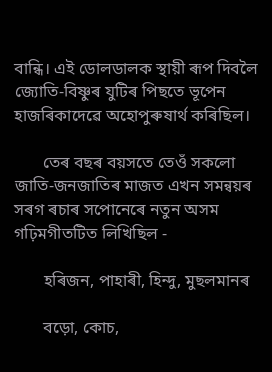বান্ধি। এই ডোলডালক স্থায়ী ৰূপ দিবলৈ জ্যোতি-বিষ্ণুৰ যুটিৰ পিছতে ভূপেন হাজৰিকাদেৱে অহোপুৰুষাৰ্থ কৰিছিল।

       তেৰ বছৰ বয়সতে তেওঁ সকলো জাতি-জনজাতিৰ মাজত এখন সমন্বয়ৰ সৰগ ৰচাৰ সপোনেৰে নতুন অসম গঢ়িমগীতটিত লিখিছিল -

       হৰিজন, পাহাৰী, হিন্দু, মুছলমানৰ

       বড়ো, কোচ,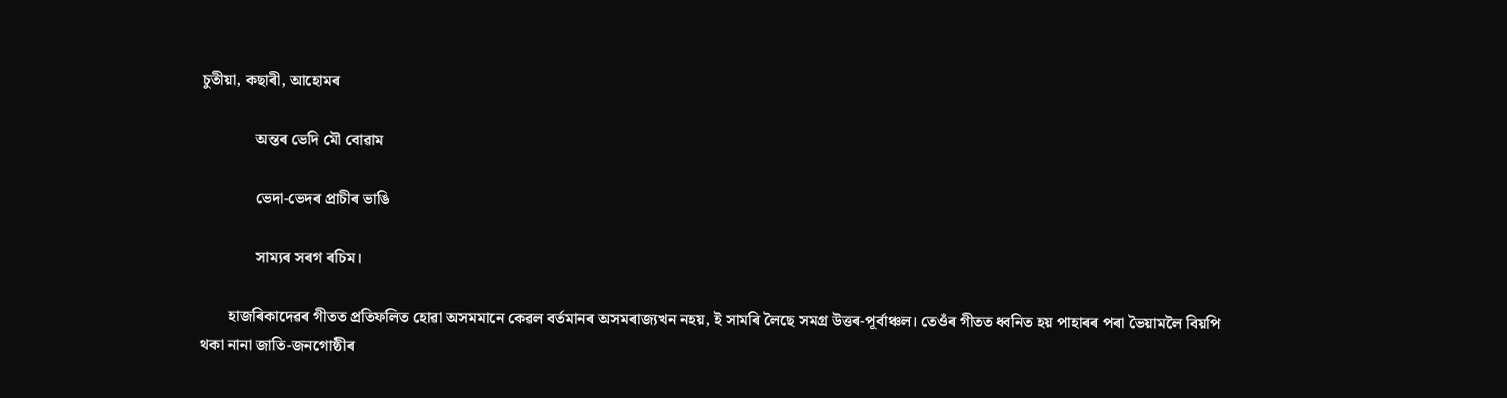চুতীয়া, কছাৰী, আহোমৰ

              অন্তৰ ভেদি মৌ বোৱাম

              ভেদা-ভেদৰ প্ৰাচীৰ ভাঙি

              সাম্যৰ সৰগ ৰচিম।

       হাজৰিকাদেৱৰ গীতত প্ৰতিফলিত হোৱা অসমমানে কেৱল বৰ্তমানৰ অসমৰাজ্যখন নহয়, ই সামৰি লৈছে সমগ্ৰ উত্তৰ-পূৰ্বাঞ্চল। তেওঁৰ গীতত ধ্বনিত হয় পাহাৰৰ পৰা ভৈয়ামলৈ বিয়পি থকা নানা জাতি-জনগোষ্ঠীৰ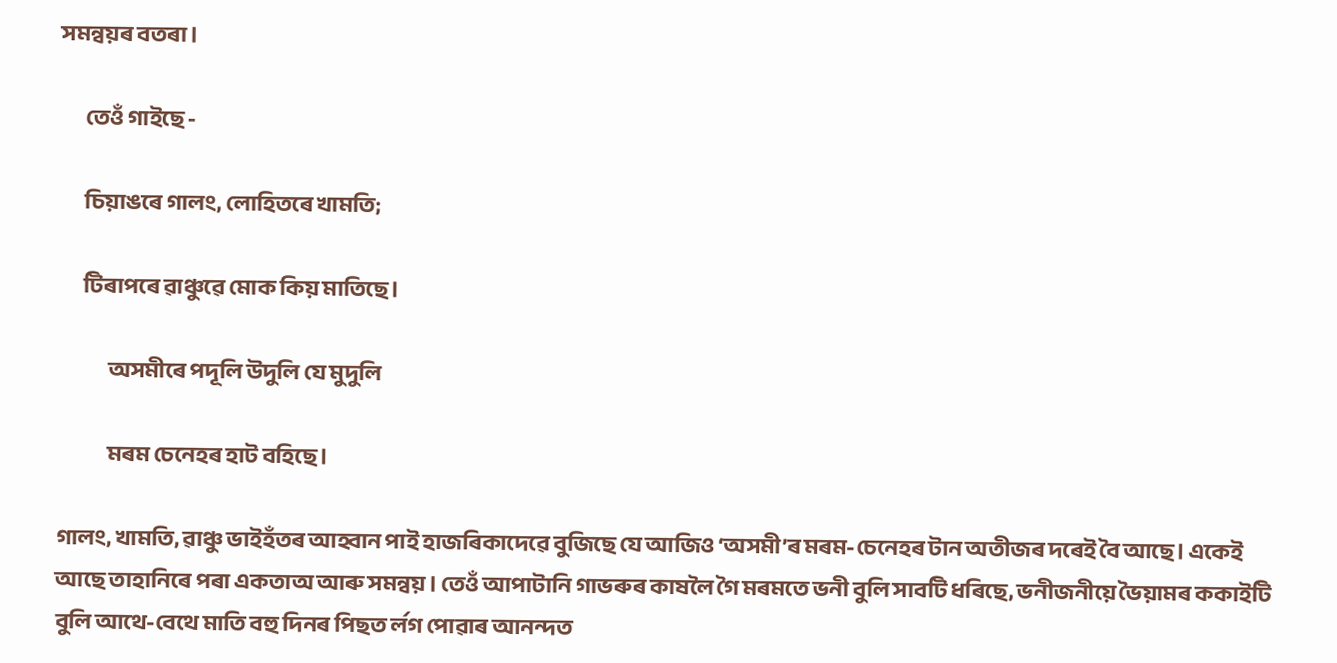সমন্বয়ৰ বতৰা।

       তেওঁ গাইছে -

       চিয়াঙৰে গালং, লোহিতৰে খামতি;

       টিৰাপৰে ৱাঞ্চুৱে মোক কিয় মাতিছে।

              অসমীৰে পদূলি উদুলি যে মুদুলি

              মৰম চেনেহৰ হাট বহিছে।

গালং, খামতি, ৱাঞ্চু ভাইহঁতৰ আহ্বান পাই হাজৰিকাদেৱে বুজিছে যে আজিও ‘অসমী’ৰ মৰম-চেনেহৰ টান অতীজৰ দৰেই বৈ আছে। একেই আছে তাহানিৰে পৰা একতাঅ আৰু সমন্বয়। তেওঁ আপাটানি গাভৰুৰ কাষলৈ গৈ মৰমতে ভনী বুলি সাবটি ধৰিছে, ভনীজনীয়ে ভৈয়ামৰ ককাইটি বুলি আথে-বেথে মাতি বহু দিনৰ পিছত ৰ্লগ পোৱাৰ আনন্দত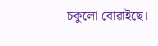চকুলো বোৱাইছে।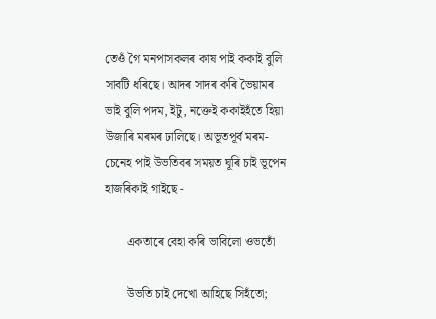তেওঁ গৈ মনপাসকলৰ কাষ পাই ককাই বুলি সাবটি ধৰিছে। আদৰ সাদৰ কৰি ভৈয়ামৰ ভাই বুলি পদম, ইটু, নক্তেই ককাইহঁতে হিয়া উজাৰি মৰমৰ ঢালিছে। অভূতপূৰ্ব মৰম-চেনেহ পাই উভতিবৰ সময়ত ঘূৰি চাই ভূপেন হাজৰিকাই গাইছে -

       একতাৰে বেহা কৰি ভাবিলো ওভতোঁ

       উভতি চাই দেখো আহিছে সিহঁতো;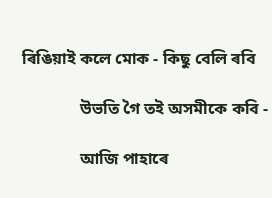ৰিঙিয়াই কলে মোক - কিছু বেলি ৰবি

              উভতি গৈ তই অসমীকে কবি -

              আজি পাহাৰে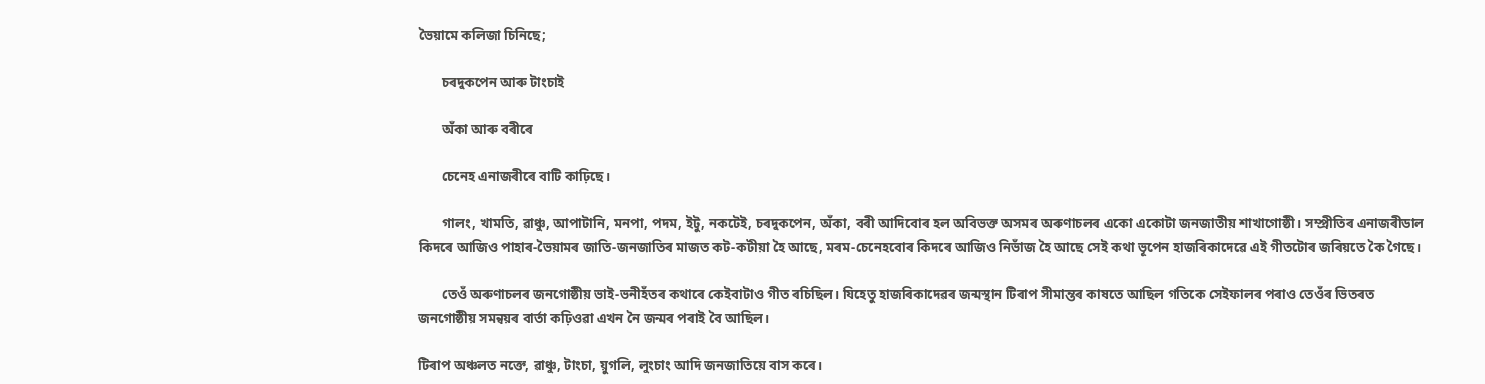ভৈয়ামে কলিজা চিনিছে;

       চৰদুকপেন আৰু টাংচাই

       অঁ‌কা আৰু বৰীৰে

       চেনেহ এনাজৰীৰে বাটি কাঢ়িছে।

       গালং, খামতি, ৱাঞ্চু, আপাটানি, মনপা, পদম, ইটু, নকটেই, চৰদুকপেন, অঁ‌কা, বৰী আদিবোৰ হল অবিভক্ত অসমৰ অৰুণাচলৰ একো একোটা জনজাতীয় শাখাগোষ্ঠী। সম্প্ৰীতিৰ এনাজৰীডাল কিদৰে আজিও পাহাৰ-ভৈয়ামৰ জাতি-জনজাতিৰ মাজত কট-কটীয়া হৈ আছে, মৰম-চেনেহবোৰ কিদৰে আজিও নিভাঁজ হৈ আছে সেই কথা ভূপেন হাজৰিকাদেৱে এই গীতটোৰ জৰিয়তে কৈ গৈছে।

       তেওঁ অৰুণাচলৰ জনগোষ্ঠীয় ভাই-ভনীহঁতৰ কথাৰে কেইবাটাও গীত ৰচিছিল। যিহেতু হাজৰিকাদেৱৰ জন্মস্থান টিৰাপ সীমান্তৰ কাষতে আছিল গতিকে সেইফালৰ পৰাও তেওঁৰ ভিতৰত জনগোষ্ঠীয় সমন্বয়ৰ বাৰ্তা কঢ়িওৱা এখন নৈ জন্মৰ পৰাই বৈ আছিল।

টিৰাপ অঞ্চলত নক্তে, ৱাঞ্চু, টাংচা, য়ুগলি, লুংচাং আদি জনজাতিয়ে বাস কৰে।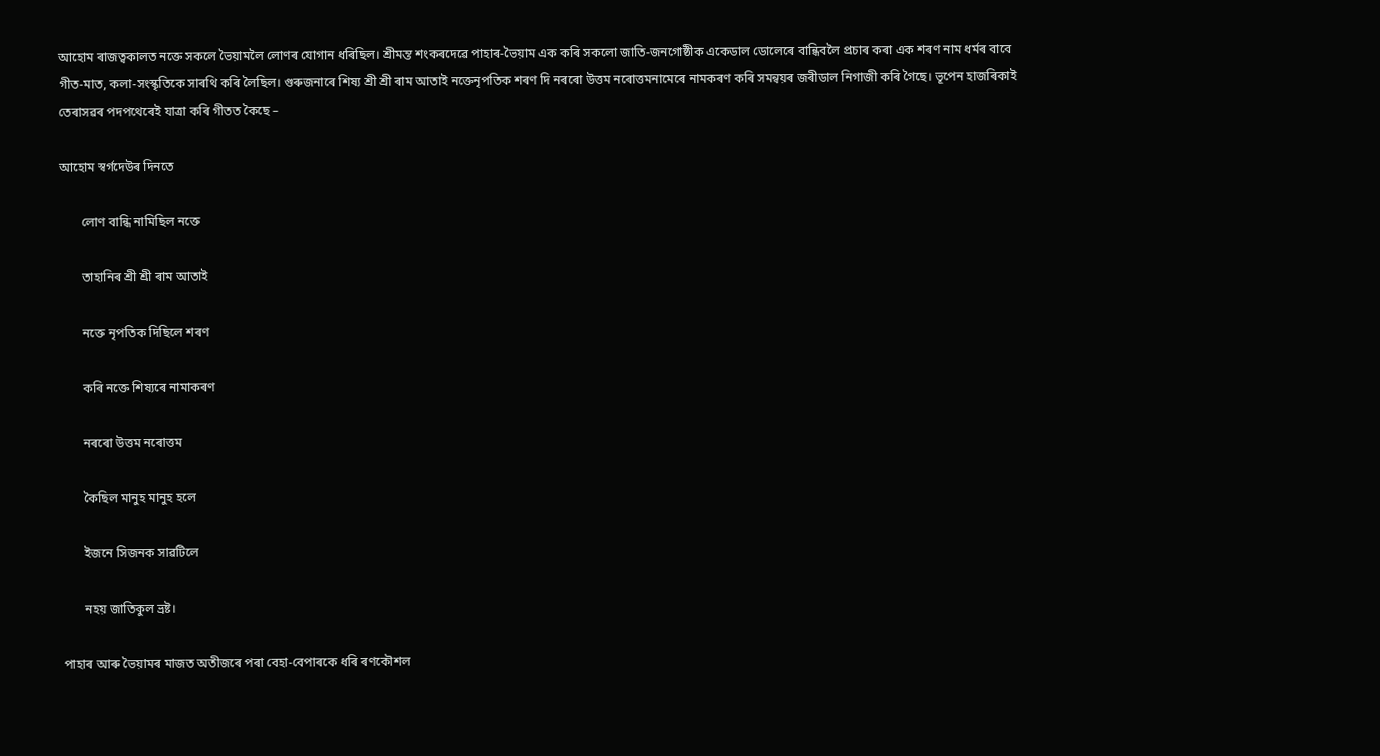আহোম ৰাজত্বকালত নক্তে সকলে ভৈয়ামলৈ লোণৰ যোগান ধৰিছিল। শ্ৰীমন্ত শংকৰদেৱে পাহাৰ-ভৈয়াম এক কৰি সকলো জাতি-জনগোষ্ঠীক একেডাল ডোলেৰে বান্ধিবলৈ প্ৰচাৰ কৰা এক শৰণ নাম ধৰ্মৰ বাবে গীত-মাত, কলা-সংস্কৃতিকে সাৰথি কৰি লৈছিল। গুৰুজনাৰে শিষ্য শ্ৰী শ্ৰী ৰাম আতাই নক্তেনৃপতিক শৰণ দি নৰৰো উত্তম নৰোত্তমনামেৰে নামকৰণ কৰি সমন্বয়ৰ জৰীডাল নিগাজী কৰি গৈছে। ভূপেন হাজৰিকাই তেৰাসৱৰ পদপথেৰেই যাত্ৰা কৰি গীতত কৈছে –

আহোম স্বৰ্গদেউৰ দিনতে

       লোণ বান্ধি নামিছিল নক্তে

       তাহানিৰ শ্ৰী শ্ৰী ৰাম আতাই

       নক্তে নৃপতিক দিছিলে শৰণ

       কৰি নক্তে শিষ্যৰে নামাকৰণ

       নৰৰো উত্তম নৰোত্তম

       কৈছিল মানুহ মানুহ হলে

       ইজনে সিজনক সাৱটিলে

       নহয় জাতিকুল ভ্ৰষ্ট।

পাহাৰ আৰু ভৈয়ামৰ মাজত অতীজৰে পৰা বেহা-বেপাৰকে ধৰি ৰণকৌশল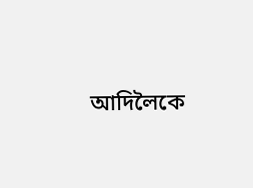আদিলৈকে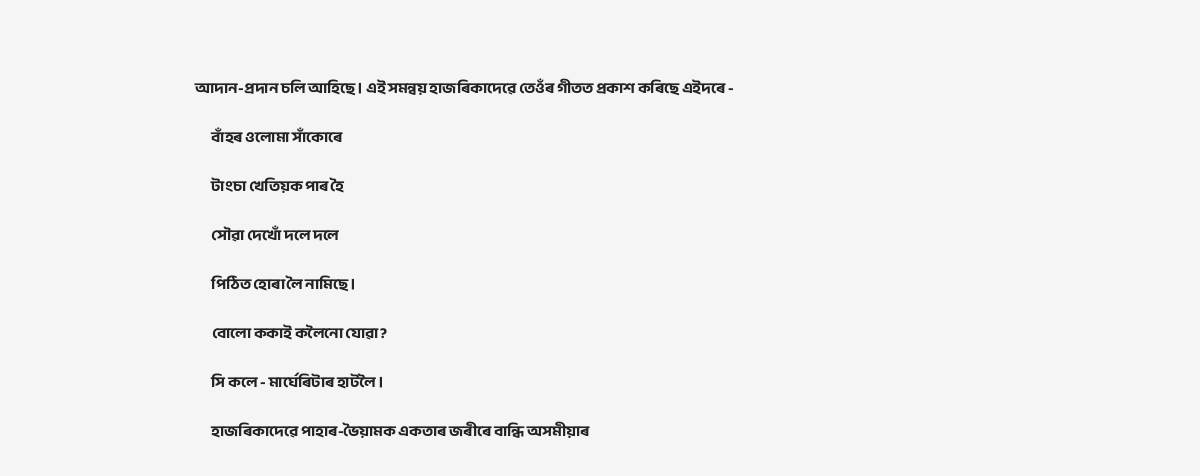আদান-প্ৰদান চলি আহিছে। এই সমন্বয় হাজৰিকাদেৱে তেওঁৰ গীতত প্ৰকাশ কৰিছে এইদৰে -

       বাঁহৰ ওলোমা সাঁকোৰে

       টাংচা খেতিয়ক পাৰ হৈ

       সৌৱা দেখোঁ দলে দলে

       পিঠিত হোৰা লৈ নামিছে।

       বোলো ককাই কলৈনো যোৱা?

       সি কলে - মাৰ্ঘেৰিটাৰ হাটলৈ।

       হাজৰিকাদেৱে পাহাৰ-ভৈয়ামক একতাৰ জৰীৰে বান্ধি অসমীয়াৰ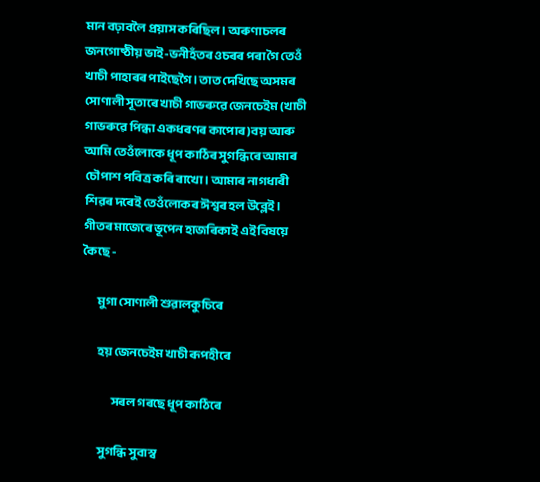মান বঢ়াবলৈ প্ৰয়াস কৰিছিল। অৰুণাচলৰ জনগোষ্ঠীয় ভাই-ভনীহঁতৰ ওচৰৰ পৰা গৈ তেওঁ খাচী পাহাৰৰ পাইছেগৈ। তাত দেখিছে অসমৰ সোণালী সূতাৰে খাচী গাভৰুৱে জেনচেইম (খাচী গাভৰুৱে পিন্ধা একধৰণৰ কাপোৰ)বয় আৰু আমি তেওঁলোকে ধূপ কাঠিৰ সুগন্ধিৰে আমাৰ চৌপাশ পবিত্ৰ কৰি ৰাখো। আমাৰ নাগধাৰী শিৱৰ দৰেই তেওঁলোকৰ ঈশ্বৰ হল উব্লেই। গীতৰ মাজেৰে ভূপেন হাজৰিকাই এই বিষয়ে কৈছে -

       মুগা সোণালী শুৱালকুচিৰে

       হয় জেনচেইম খাচী ৰূপহীৰে

              সৰল গৰছে ধূপ কাঠিৰে

       সুগন্ধি সুবাস্ব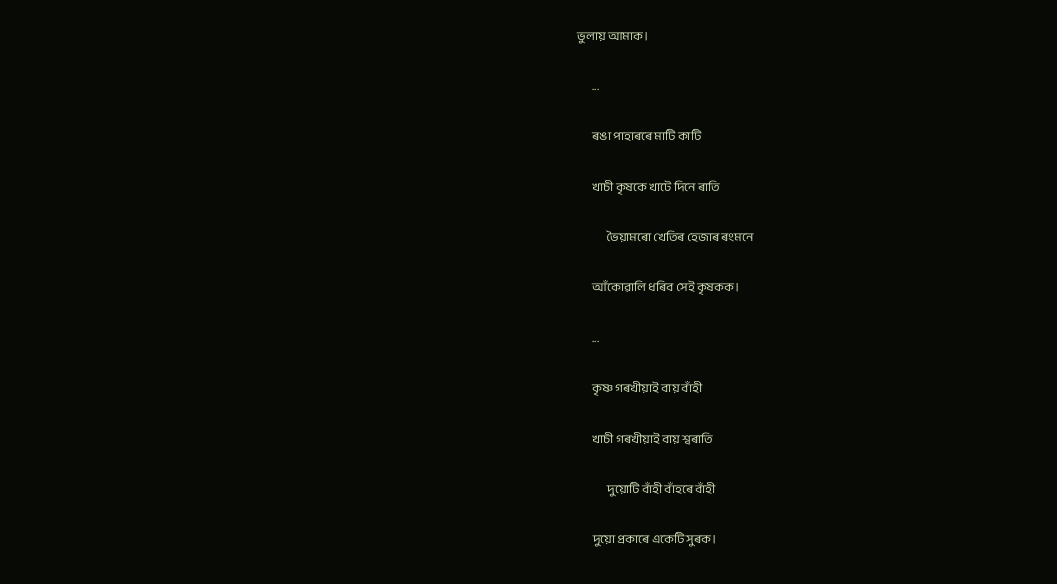ভুলায় আমাক।

       ...

       ৰঙা পাহাৰৰে মাটি কাটি

       খাচী কৃষকে খাটে দিনে ৰাতি

              ভৈয়ামৰো খেতিৰ হেজাৰ ৰংমনে

       আঁকোৱালি ধৰিব সেই কৃষকক।

       ...

       কৃষ্ণ গৰখীয়াই বায় বাঁহী

       খাচী গৰখীয়াই বায় শ্বৰাতি

              দুয়োটি বাঁহী বাঁহৰে বাঁহী

       দুয়ো প্ৰকাৰে একেটি সুৰক।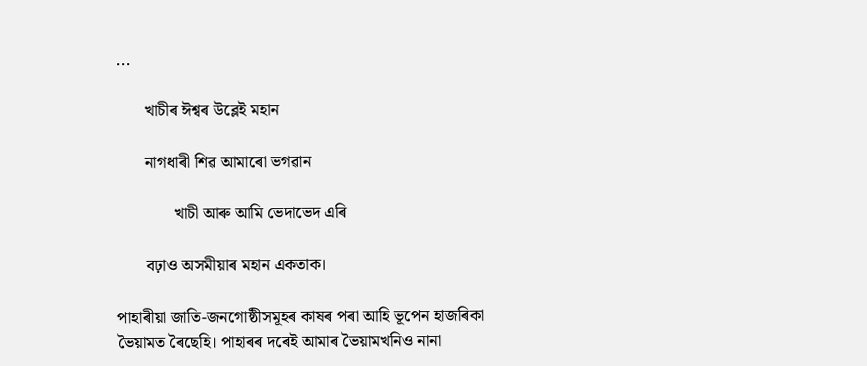...

       খাচীৰ ঈশ্বৰ উব্লেই মহান

       নাগধাৰী শিৱ আমাৰো ভগৱান

              খাচী আৰু আমি ভেদাভেদ এৰি

       বঢ়াও অসমীয়াৰ মহান একতাক।

পাহাৰীয়া জাতি-জনগোষ্ঠীসমূহৰ কাষৰ পৰা আহি ভূপেন হাজৰিকা ভৈয়ামত ৰৈছেহি। পাহাৰৰ দৰেই আমাৰ ভৈয়ামখনিও নানা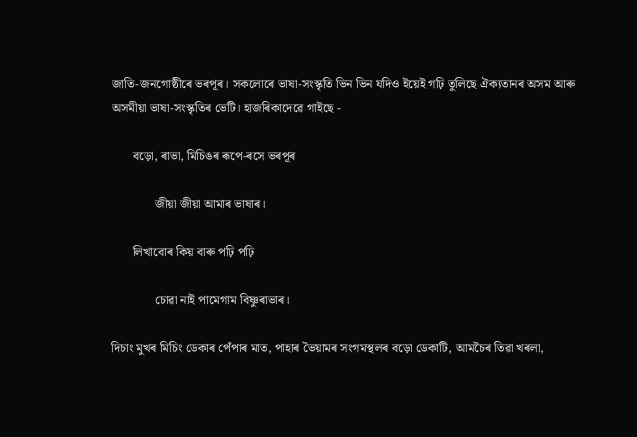জাতি-জনগোষ্ঠীৰে ভৰপূৰ। সকলোৰে ভাষা-সংস্কৃতি ভিন ভিন যদিও ইয়েই গঢ়ি তুলিছে ঐক্যতানৰ অসম আৰু অসমীয়া ভাষা-সংস্কৃতিৰ ভেটি। হাজৰিকাদেৱে গাইছে -

       বড়ো, ৰাভা, মিচিঙৰ ৰূপে-ৰসে ভৰপূৰ

              জীয়া জীয়া আমাৰ ভাষাৰ।

       লিখাবোৰ কিয় বাৰু পঢ়ি পঢ়ি

              চোৱা নাই পামেগাম বিষ্ণুৰাভাৰ।

দিচাং মুখৰ মিচিং ডেকাৰ পেঁপাৰ মাত, পাহাৰ ভৈয়ামৰ সংগমস্থলৰ বড়ো ডেকাটি, আমচৈৰ তিৱা খৰলা,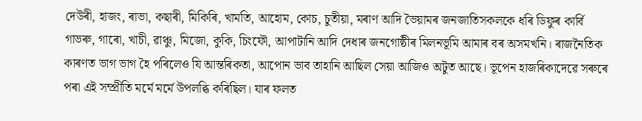দেউৰী, হাজং, ৰাভা, কছাৰী, মিকিৰি, খামতি, আহোম, কোচ, চুতীয়া, মৰাণ আদি ভৈয়ামৰ জনজাতিসকলকে ধৰি ডিফুৰ কাৰ্বি গাভৰু, গাৰো, খাচী, ৱাঞ্চু, মিজো, কুকি, চিংফৌ, আপাটানি আদি দেধাৰ জনগোষ্ঠীৰ মিলনভূমি আমাৰ বৰ অসমখনি। ৰাজনৈতিক কাৰণত ভাগ ভাগ হৈ পৰিলেও যি আন্তৰিকতা, আপোন ভাব তাহানি আছিল সেয়া আজিও অটুত আছে। ভূপেন হাজৰিকাদেৱে সৰুৰে পৰা এই সম্প্ৰীতি মৰ্মে মৰ্মে উপলব্ধি কৰিছিল। যাৰ ফলত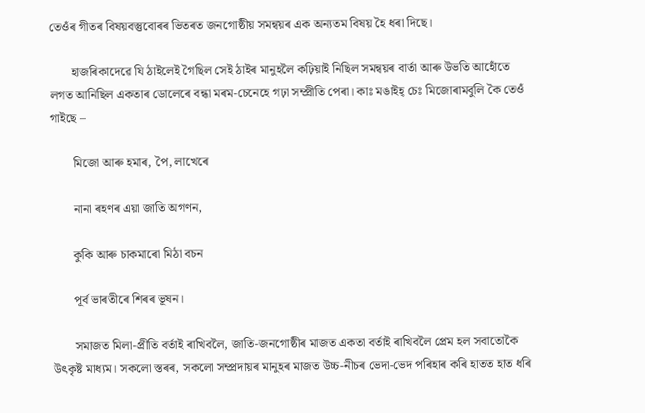তেওঁৰ গীতৰ বিষয়বস্তুবোৰৰ ভিতৰত জনগোষ্ঠীয় সমন্বয়ৰ এক অন্যতম বিষয় হৈ ধৰা দিছে।

       হাজৰিকাদেৱে যি ঠাইলেই গৈছিল সেই ঠাইৰ মানুহলৈ কঢ়িয়াই নিছিল সমন্বয়ৰ বাৰ্তা আৰু উভতি আহোঁতে লগত আনিছিল একতাৰ ডোলেৰে বন্ধা মৰম-চেনেহে গঢ়া সম্প্ৰীতি পেৰা। কাঃ মঙাইহ্ চেঃ মিজোৰামবুলি কৈ তেওঁ গাইছে –

       মিজো আৰু হমাৰ, পৈ, লাখেৰে

       নানা ৰহণৰ এয়া জাতি অগণন,

       কুকি আৰু চাকমাৰো মিঠা বচন

       পূৰ্ব ভাৰতীৰে শিৰৰ ভূষন।

       সমাজত মিলা-প্ৰীতি বৰ্তাই ৰাখিবলৈ, জাতি-জনগোষ্ঠীৰ মাজত একতা বৰ্তাই ৰাখিবলৈ প্ৰেম হল সবাতোকৈ উৎকৃষ্ট মাধ্যম। সকলো স্তৰৰ, সকলো সম্প্ৰদায়ৰ মানুহৰ মাজত উচ্চ-নীচৰ ভেদা-ভেদ পৰিহাৰ কৰি হাতত হাত ধৰি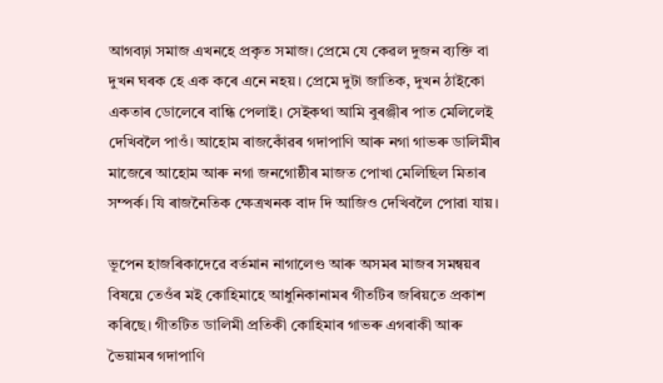আগবঢ়া সমাজ এখনহে প্ৰকৃত সমাজ। প্ৰেমে যে কেৱল দুজন ব্যক্তি বা দুখন ঘৰক হে এক কৰে এনে নহয়। প্ৰেমে দুটা জাতিক, দুখন ঠাইকো একতাৰ ডোলেৰে বান্ধি পেলাই। সেইকথা আমি বুৰঞ্জীৰ পাত মেলিলেই দেখিবলৈ পাওঁ। আহোম ৰাজকোঁৱৰ গদাপাণি আৰু নগা গাভৰু ডালিমীৰ মাজেৰে আহোম আৰু নগা জনগোষ্ঠীৰ মাজত পোখা মেলিছিল মিতাৰ সম্পৰ্ক। যি ৰাজনৈতিক ক্ষেত্ৰখনক বাদ দি আজিও দেখিবলৈ পোৱা যায়।

ভূপেন হাজৰিকাদেৱে বৰ্তমান নাগালেণ্ড আৰু অসমৰ মাজৰ সমন্বয়ৰ বিষয়ে তেওঁৰ মই কোহিমাহে আধুনিকানামৰ গীতটিৰ জৰিয়তে প্ৰকাশ কৰিছে। গীতটিত ডালিমী প্ৰতিকী কোহিমাৰ গাভৰু এগৰাকী আৰু ভৈয়ামৰ গদাপাণি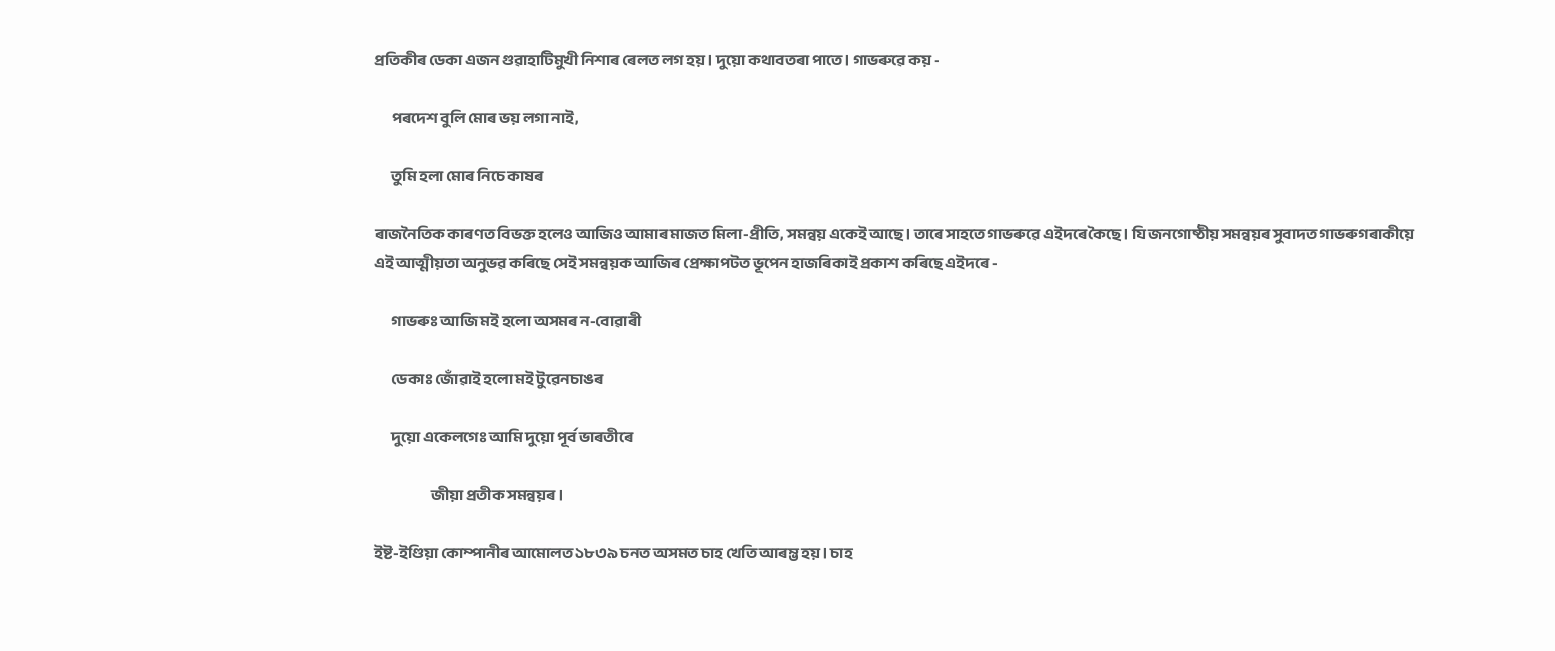প্ৰতিকীৰ ডেকা এজন গুৱাহাটিমুখী নিশাৰ ৰেলত লগ হয়। দুয়ো কথাবতৰা পাতে। গাভৰুৱে কয় -

       পৰদেশ বুলি মোৰ ভয় লগা নাই,

       তুমি হলা মোৰ নিচে কাষৰ

ৰাজনৈতিক কাৰণত বিভক্ত হলেও আজিও আমাৰ মাজত মিলা-প্ৰীতি, সমন্বয় একেই আছে। তাৰে সাহতে গাভৰুৱে এইদৰে কৈছে। যি জনগোষ্ঠীয় সমন্বয়ৰ সুবাদত গাভৰুগৰাকীয়ে এই আত্মীয়তা অনুভৱ কৰিছে সেই সমন্বয়ক আজিৰ প্ৰেক্ষাপটত ভূপেন হাজৰিকাই প্ৰকাশ কৰিছে এইদৰে -

       গাভৰুঃ আজি মই হলো অসমৰ ন-বোৱাৰী

       ডেকাঃ জোঁৱাই হলো মই টুৱেনচাঙৰ

       দুয়ো একেলগেঃ আমি দুয়ো পূৰ্ব ভাৰতীৰে

                       জীয়া প্ৰতীক সমন্বয়ৰ।

ইষ্ট-ইণ্ডিয়া কোম্পানীৰ আমোলত ১৮৩৯ চনত অসমত চাহ খেতি আৰম্ভ হয়। চাহ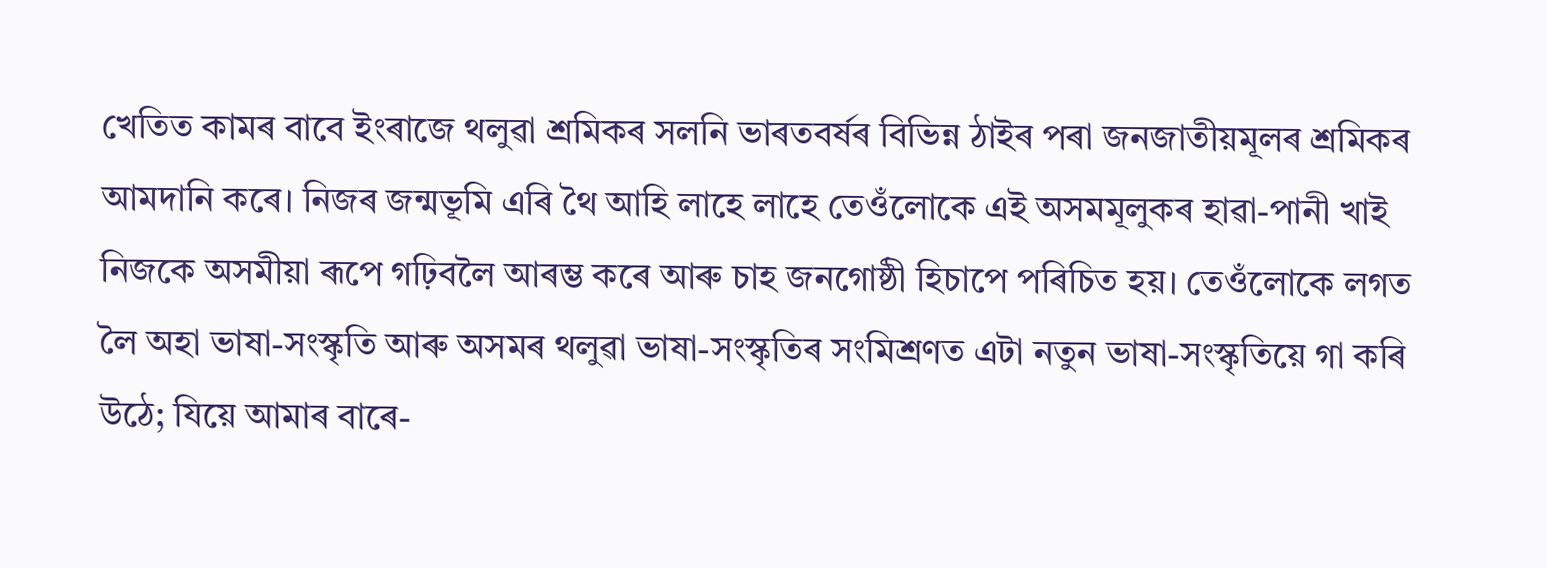খেতিত কামৰ বাবে ইংৰাজে থলুৱা শ্ৰমিকৰ সলনি ভাৰতবৰ্ষৰ বিভিন্ন ঠাইৰ পৰা জনজাতীয়মূলৰ শ্ৰমিকৰ আমদানি কৰে। নিজৰ জন্মভূমি এৰি থৈ আহি লাহে লাহে তেওঁলোকে এই অসমমূলুকৰ হাৱা-পানী খাই নিজকে অসমীয়া ৰূপে গঢ়িবলৈ আৰম্ভ কৰে আৰু চাহ জনগোষ্ঠী হিচাপে পৰিচিত হয়। তেওঁলোকে লগত লৈ অহা ভাষা-সংস্কৃতি আৰু অসমৰ থলুৱা ভাষা-সংস্কৃতিৰ সংমিশ্ৰণত এটা নতুন ভাষা-সংস্কৃতিয়ে গা কৰি উঠে; যিয়ে আমাৰ বাৰে-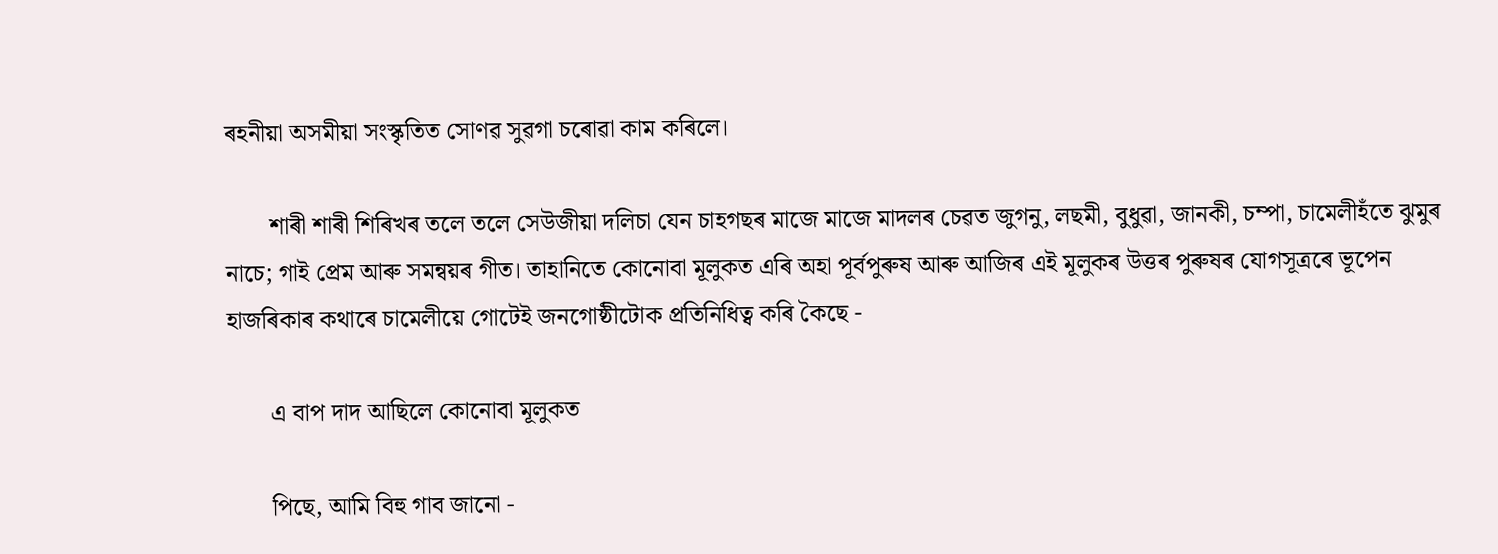ৰহনীয়া অসমীয়া সংস্কৃতিত সোণৱ সুৱগা চৰোৱা কাম কৰিলে।

       শাৰী শাৰী শিৰিখৰ তলে তলে সেউজীয়া দলিচা যেন চাহগছৰ মাজে মাজে মাদলৰ চেৱত জুগনু, লছমী, বুধুৱা, জানকী, চম্পা, চামেলীহঁতে ঝুমুৰ নাচে; গাই প্ৰেম আৰু সমন্বয়ৰ গীত। তাহানিতে কোনোবা মূলুকত এৰি অহা পূৰ্বপুৰুষ আৰু আজিৰ এই মূলুকৰ উত্তৰ পুৰুষৰ যোগসূত্ৰৰে ভূপেন হাজৰিকাৰ কথাৰে চামেলীয়ে গোটেই জনগোষ্ঠীটোক প্ৰতিনিধিত্ব কৰি কৈছে -

       এ বাপ দাদ আছিলে কোনোবা মূলুকত

       পিছে, আমি বিহু গাব জানো -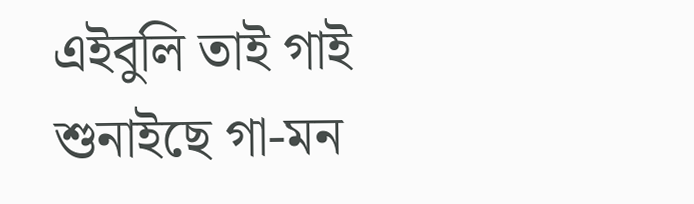এইবুলি তাই গাই শুনাইছে গা-মন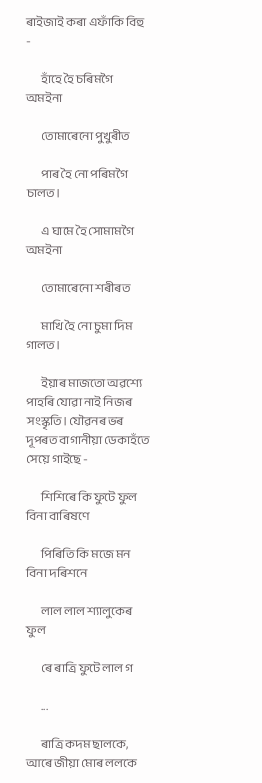ৰাইজাই কৰা এফাঁকি বিহু -

       হাঁহে হৈ চৰিমগৈ অমইনা

       তোমাৰেনো পুখুৰীত

       পাৰ হৈ নো পৰিমগৈ চালত।

       এ ঘামে হৈ সোমামগৈ অমইনা

       তোমাৰেনো শৰীৰত

       মাখি হৈ নো চুমা দিম গালত।

       ইয়াৰ মাজতো অৱশ্যে পাহৰি যোৱা নাই নিজৰ সংস্কৃতি। যৌৱনৰ ভৰ দূপৰত বাগানীয়া ডেকাহঁতে সেয়ে গাইছে -

       শিশিৰে কি ফুটে ফুল বিনা বাৰিষণে

       পিৰিতি কি মজে মন বিনা দৰিশনে

       লাল লাল শ্যালুকেৰ ফুল

       ৰে ৰাত্ৰি ফুটে লাল গ

       ...

       ৰাত্ৰি কদম ছালকে, আৰে জীয়া মোৰ ললকে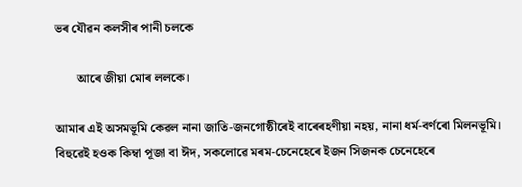ভৰ যৌৱন কলসীৰ পানী চলকে

       আৰে জীয়া মোৰ ললকে।

আমাৰ এই অসমভূমি কেৱল নানা জাতি-জনগোষ্ঠীৰেই বাৰেৰহণীয়া নহয়, নানা ধৰ্ম-বৰ্ণৰো মিলনভূমি। বিহুৱেই হওক কিম্বা পূজা বা ঈদ, সকলোৱে মৰম-চেনেহেৰে ইজন সিজনক চেনেহেৰে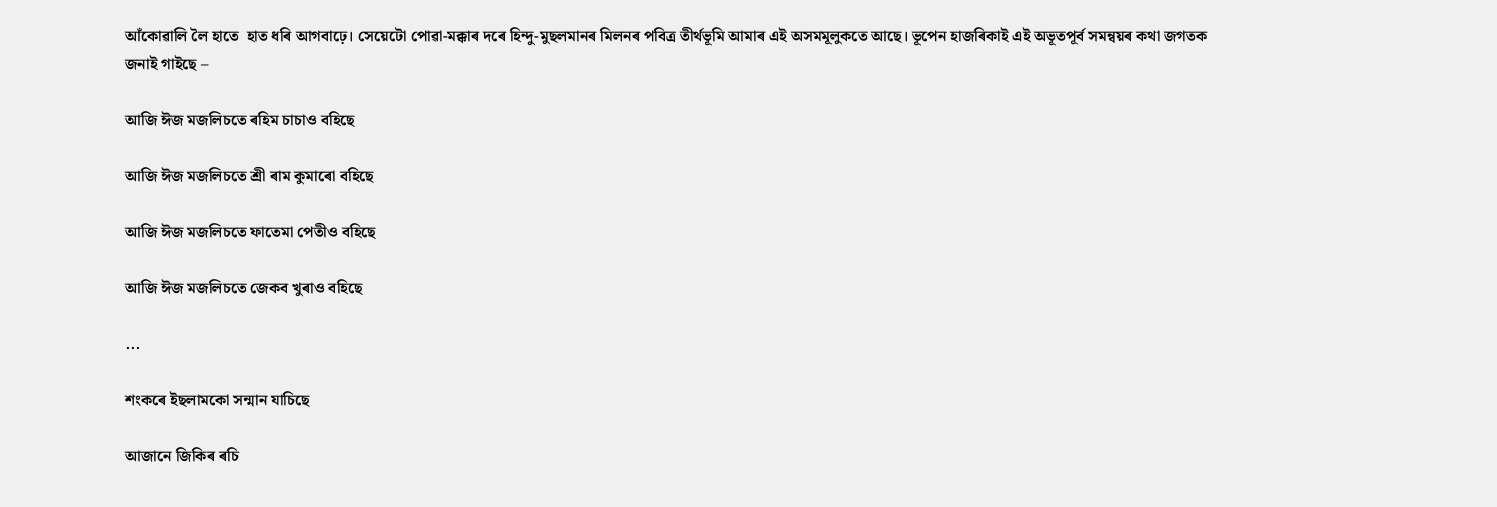আঁকোৱালি লৈ হাতে  হাত ধৰি আগবাঢ়ে। সেয়েটো পোৱা-মক্কাৰ দৰে হিন্দু-মুছলমানৰ মিলনৰ পবিত্ৰ তীৰ্থভূমি আমাৰ এই অসমমূলুকতে আছে। ভূপেন হাজৰিকাই এই অভূতপূৰ্ব সমন্বয়ৰ কথা জগতক জনাই গাইছে –

আজি ঈজ মজলিচতে ৰহিম চাচাও বহিছে

আজি ঈজ মজলিচতে শ্ৰী ৰাম কুমাৰো বহিছে

আজি ঈজ মজলিচতে ফাতেমা পেতীও বহিছে

আজি ঈজ মজলিচতে জেকব খুৰাও বহিছে

...

শংকৰে ইছলামকো সন্মান যাচিছে

আজানে জিকিৰ ৰচি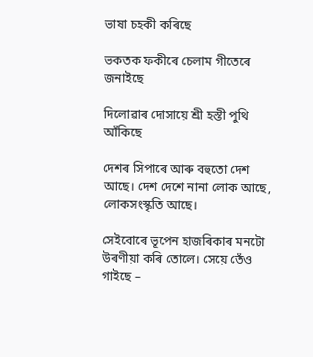ভাষা চহকী কৰিছে

ভকতক ফকীৰে চেলাম গীতেৰে জনাইছে

দিলোৱাৰ দোসায়ে শ্ৰী হস্তী পুথি আঁকিছে

দেশৰ সিপাৰে আৰু বহুতো দেশ আছে। দেশ দেশে নানা লোক আছে, লোকসংস্কৃতি আছে।

সেইবোৰে ভূপেন হাজৰিকাৰ মনটো উৰণীয়া কৰি তোলে। সেয়ে তেঁও গাইছে –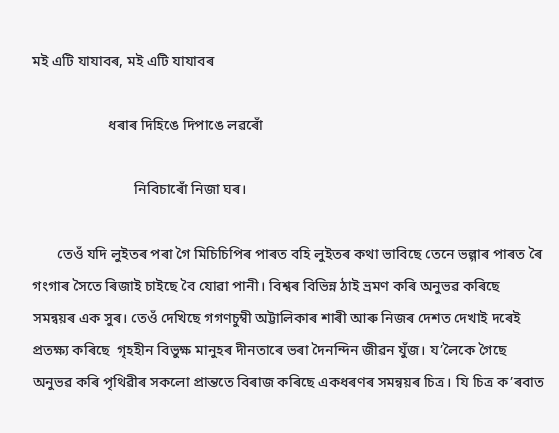মই এটি যাযাবৰ, মই এটি যাযাবৰ

                     ধৰাৰ দিহিঙে দিপাঙে লৱৰোঁ

                            নিবিচাৰোঁ নিজা ঘৰ।

       তেওঁ যদি লুইতৰ পৰা গৈ মিচিচিপিৰ পাৰত বহি লুইতৰ কথা ভাবিছে তেনে ভল্গাৰ পাৰত ৰৈ গংগাৰ সৈতে ৰিজাই চাইছে বৈ যোৱা পানী। বিশ্বৰ বিভিন্ন ঠাই ভ্ৰমণ কৰি অনুভৱ কৰিছে সমন্বয়ৰ এক সুৰ। তেওঁ দেখিছে গগণচুম্বী অট্টালিকাৰ শাৰী আৰু নিজৰ দেশত দেখাই দৰেই প্ৰতক্ষ্য কৰিছে  গৃহহীন বিভুক্ষ মানুহৰ দীনতাৰে ভৰা দৈনন্দিন জীৱন যুঁজ। য’লৈকে গৈছে অনুভৱ কৰি পৃথিৱীৰ সকলো প্ৰান্ততে বিৰাজ কৰিছে একধৰণৰ সমন্বয়ৰ চিত্ৰ। যি চিত্ৰ ক’ৰবাত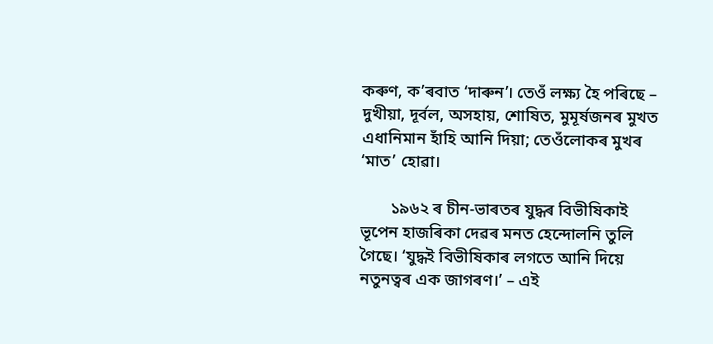কৰুণ, ক’ৰবাত ‘দাৰুন’। তেওঁ লক্ষ্য হৈ পৰিছে – দুখীয়া, দূৰ্বল, অসহায়, শোষিত, মুমূৰ্ষজনৰ মুখত এধানিমান হাঁহি আনি দিয়া; তেওঁলোকৰ মুখৰ ‘মাত’ হোৱা।

       ১৯৬২ ৰ চীন-ভাৰতৰ যুদ্ধৰ বিভীষিকাই ভূপেন হাজৰিকা দেৱৰ মনত হেন্দোলনি তুলি গৈছে। ‘যুদ্ধই বিভীষিকাৰ লগতে আনি দিয়ে নতুনত্বৰ এক জাগৰণ।’ – এই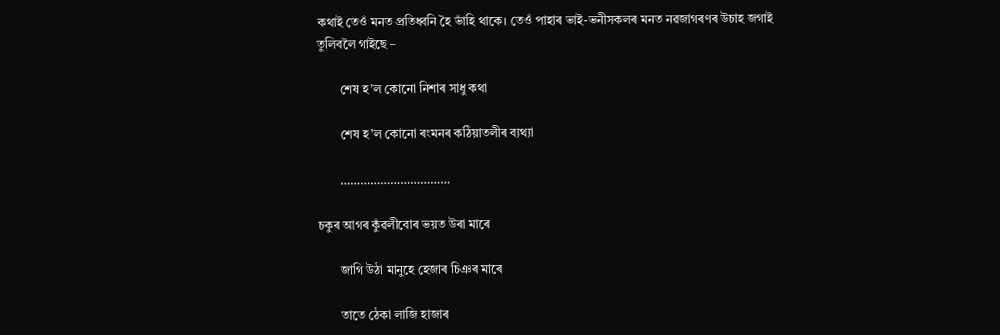কথাই তেওঁ মনত প্ৰতিধ্বনি হৈ ভাঁহি থাকে। তেওঁ পাহাৰ ভাই-ভনীসকলৰ মনত নৱজাগৰণৰ উচাহ জগাই তুলিবলৈ গাইছে –

       শেষ হ’ল কোনো নিশাৰ সাধু কথা

       শেষ হ’ল কোনো ৰংমনৰ কঠিয়াতলীৰ ব্যথ্যা

       ……………………………

চকুৰ আগৰ কুঁৱলীবোৰ ভয়ত উৰা মাৰে

       জাগি উঠা মানুহে হেজাৰ চিঞৰ মাৰে

       তাতে ঠেকা লাজি হাজাৰ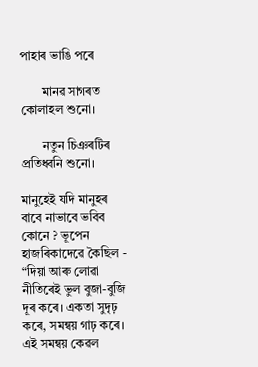পাহাৰ ভাঙি পৰে

       মানৱ সাগৰত কোলাহল শুনো।

       নতুন চিঞৰটিৰ প্ৰতিধ্বনি শুনো।

মানুহেই যদি মানুহৰ বাবে নাভাবে ভবিব কোনে ? ভূপেন হাজৰিকাদেৱে কৈছিল - “দিয়া আৰু লোৱা নীতিৰেই ভুল বুজা-বুজি দূৰ কৰে। একতা সুদৃঢ় কৰে, সমন্বয় গাঢ় কৰে। এই সমন্বয় কেৱল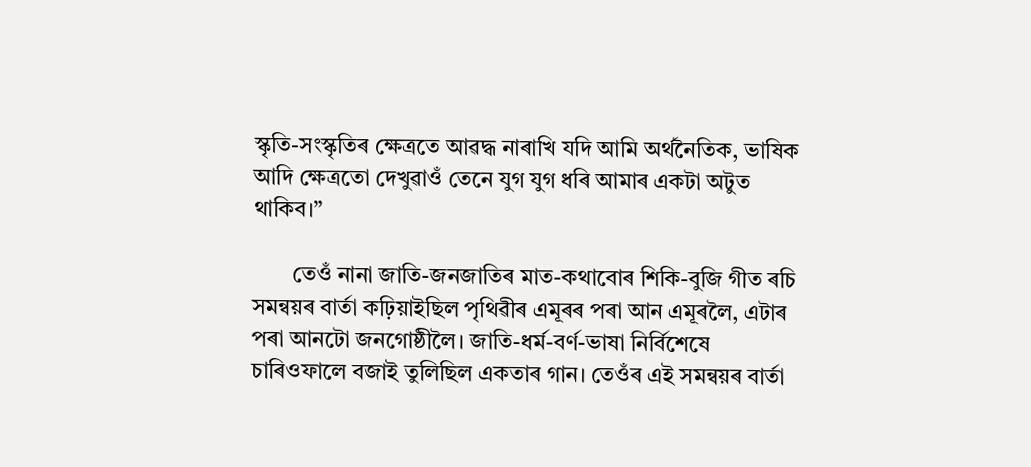স্কৃতি-সংস্কৃতিৰ ক্ষেত্ৰতে আৱদ্ধ নাৰাখি যদি আমি অৰ্থনৈতিক, ভাষিক আদি ক্ষেত্ৰতো দেখুৱাওঁ তেনে যুগ যুগ ধৰি আমাৰ একটা অটুত থাকিব।”

       তেওঁ নানা জাতি-জনজাতিৰ মাত-কথাবোৰ শিকি-বুজি গীত ৰচি সমন্বয়ৰ বাৰ্তা কঢ়িয়াইছিল পৃথিৱীৰ এমূৰৰ পৰা আন এমূৰলৈ, এটাৰ পৰা আনটো জনগোষ্ঠীলৈ। জাতি-ধৰ্ম-বৰ্ণ-ভাষা নিৰ্বিশেষে চাৰিওফালে বজাই তুলিছিল একতাৰ গান। তেওঁৰ এই সমন্বয়ৰ বাৰ্তা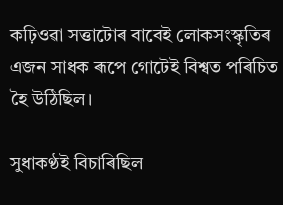কঢ়িওৱা সত্তাটোৰ বাবেই লোকসংস্কৃতিৰ এজন সাধক ৰূপে গোটেই বিশ্বত পৰিচিত হৈ উঠিছিল।

সুধাকণ্ঠই বিচাৰিছিল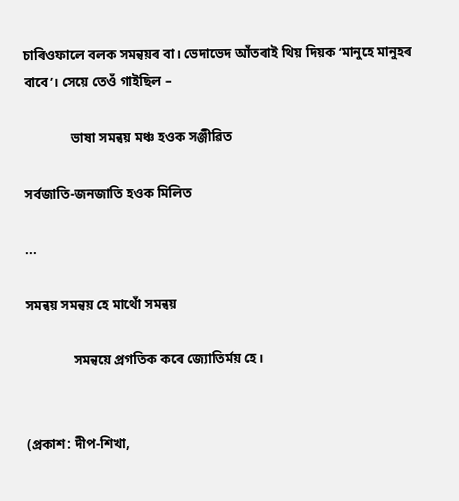চাৰিওফালে বলক সমন্বয়ৰ বা। ভেদাভেদ আঁতৰাই থিয় দিয়ক ‘মানুহে মানুহৰ বাবে’। সেয়ে তেওঁ গাইছিল –

              ভাষা সমন্বয় মঞ্চ হওক সঞ্জীৱিত

সৰ্বজাতি-জনজাতি হওক মিলিত

...

সমন্বয় সমন্বয় হে মাথোঁ সমন্বয়

              সমন্বয়ে প্ৰগতিক কৰে জ্যোতিৰ্ময় হে।


(প্ৰকাশ: দীপ-শিখা,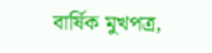বাৰ্ষিক মুখপত্ৰ,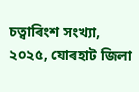চত্বাৰিংশ সংখ্যা, ২০২৫, যোৰহাট জিলা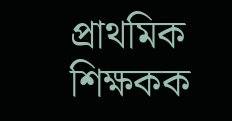প্ৰাথমিক শিক্ষকক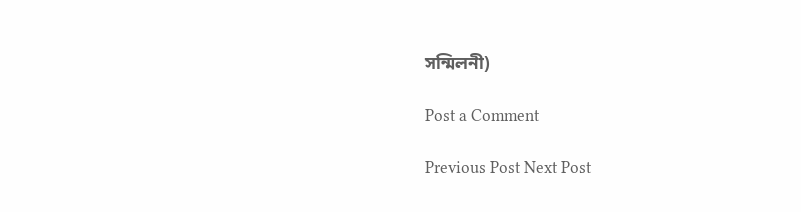সন্মিলনী)

Post a Comment

Previous Post Next Post